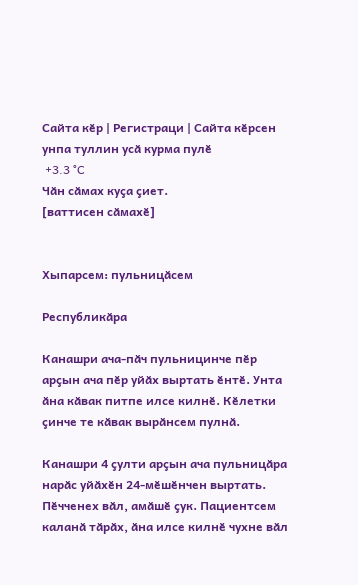Сайта кӗр | Регистраци | Сайта кӗрсен унпа туллин усӑ курма пулӗ
 +3.3 °C
Чӑн сӑмах куҫа ҫиет.
[ваттисен сӑмахӗ]


Хыпарсем: пульницӑсем

Республикӑра

Канашри ача-пӑч пульницинче пӗр арҫын ача пӗр уйӑх выртать ӗнтӗ. Унта ӑна кӑвак питпе илсе килнӗ. Кӗлетки ҫинче те кӑвак вырӑнсем пулнӑ.

Канашри 4 ҫулти арҫын ача пульницӑра нарӑс уйӑхӗн 24-мӗшӗнчен выртать. Пӗчченех вӑл, амӑшӗ ҫук. Пациентсем каланӑ тӑрӑх, ӑна илсе килнӗ чухне вӑл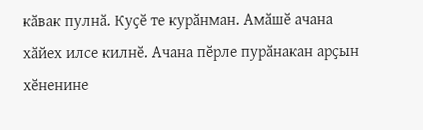кӑвак пулнӑ. Куҫӗ те курӑнман. Амӑшӗ ачана хӑйех илсе килнӗ. Ачана пӗрле пурӑнакан арҫын хӗненине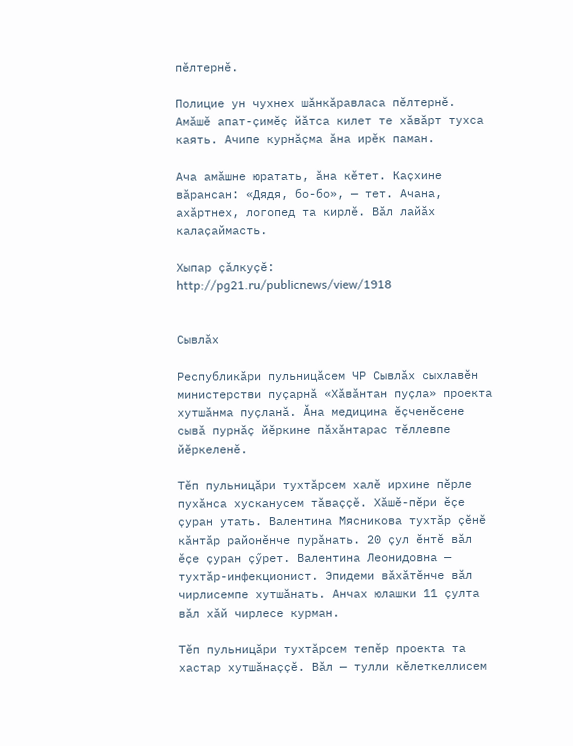пӗлтернӗ.

Полицие ун чухнех шӑнкӑравласа пӗлтернӗ. Амӑшӗ апат-ҫимӗҫ йӑтса килет те хӑвӑрт тухса каять. Ачипе курнӑҫма ӑна ирӗк паман.

Ача амӑшне юратать, ӑна кӗтет. Каҫхине вӑрансан: «Дядя, бо-бо», — тет. Ачана, ахӑртнех, логопед та кирлӗ. Вӑл лайӑх калаҫаймасть.

Хыпар ҫӑлкуҫӗ: http://pg21.ru/publicnews/view/1918


Сывлӑх

Республикӑри пульницӑсем ЧР Сывлӑх сыхлавӗн министерстви пуҫарнӑ «Хӑвӑнтан пуҫла» проекта хутшӑнма пуҫланӑ. Ӑна медицина ӗҫченӗсене сывӑ пурнӑҫ йӗркине пӑхӑнтарас тӗллевпе йӗркеленӗ.

Тӗп пульницӑри тухтӑрсем халӗ ирхине пӗрле пухӑнса хусканусем тӑваҫҫӗ. Хӑшӗ-пӗри ӗҫе ҫуран утать. Валентина Мясникова тухтӑр ҫӗнӗ кӑнтӑр районӗнче пурӑнать. 20 ҫул ӗнтӗ вӑл ӗҫе ҫуран ҫӳрет. Валентина Леонидовна — тухтӑр-инфекционист. Эпидеми вӑхӑтӗнче вӑл чирлисемпе хутшӑнать. Анчах юлашки 11 ҫулта вӑл хӑй чирлесе курман.

Тӗп пульницӑри тухтӑрсем тепӗр проекта та хастар хутшӑнаҫҫӗ. Вӑл — тулли кӗлеткеллисем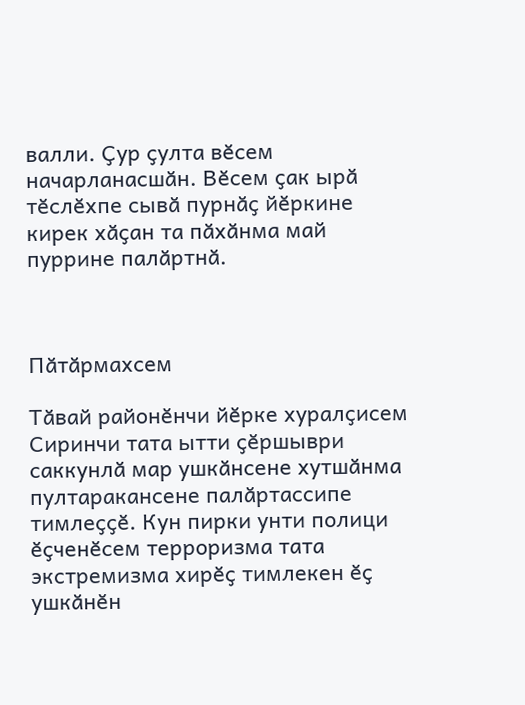валли. Ҫур ҫулта вӗсем начарланасшӑн. Вӗсем ҫак ырӑ тӗслӗхпе сывӑ пурнӑҫ йӗркине кирек хӑҫан та пӑхӑнма май пуррине палӑртнӑ.



Пӑтӑрмахсем

Тӑвай районӗнчи йӗрке хуралҫисем Сиринчи тата ытти ҫӗршыври саккунлӑ мар ушкӑнсене хутшӑнма пултаракансене палӑртассипе тимлеҫҫӗ. Кун пирки унти полици ӗҫченӗсем терроризма тата экстремизма хирӗҫ тимлекен ӗҫ ушкӑнӗн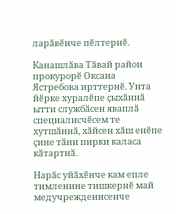ларӑвӗнче пӗлтернӗ.

Канашлӑва Тӑвай район прокурорӗ Оксана Ястребова ирттернӗ. Унта йӗрке хуралӗпе ҫыхӑннӑ ытти службӑсен яваплӑ специалисчӗсем те хутшӑннӑ, хӑйсен хӑш енӗпе ҫине тӑни пирки каласа кӑтартнӑ.

Нарӑс уйӑхӗнче кам епле тимленине тишкернӗ май медучрежденисенче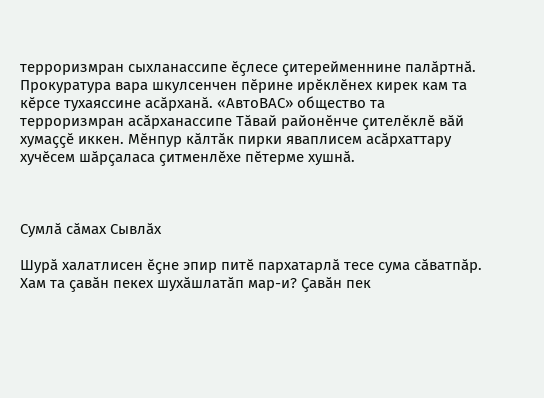терроризмран сыхланассипе ӗҫлесе ҫитерейменнине палӑртнӑ. Прокуратура вара шкулсенчен пӗрине ирӗклӗнех кирек кам та кӗрсе тухаяссине асӑрханӑ. «АвтоВАС» общество та терроризмран асӑрханассипе Тӑвай районӗнче ҫителӗклӗ вӑй хумаҫҫӗ иккен. Мӗнпур кӑлтӑк пирки яваплисем асӑрхаттару хучӗсем шӑрҫаласа ҫитменлӗхе пӗтерме хушнӑ.



Сумлӑ сӑмах Сывлӑх

Шурӑ халатлисен ӗҫне эпир питӗ пархатарлӑ тесе сума сӑватпӑр. Хам та ҫавӑн пекех шухӑшлатӑп мар-и? Ҫавӑн пек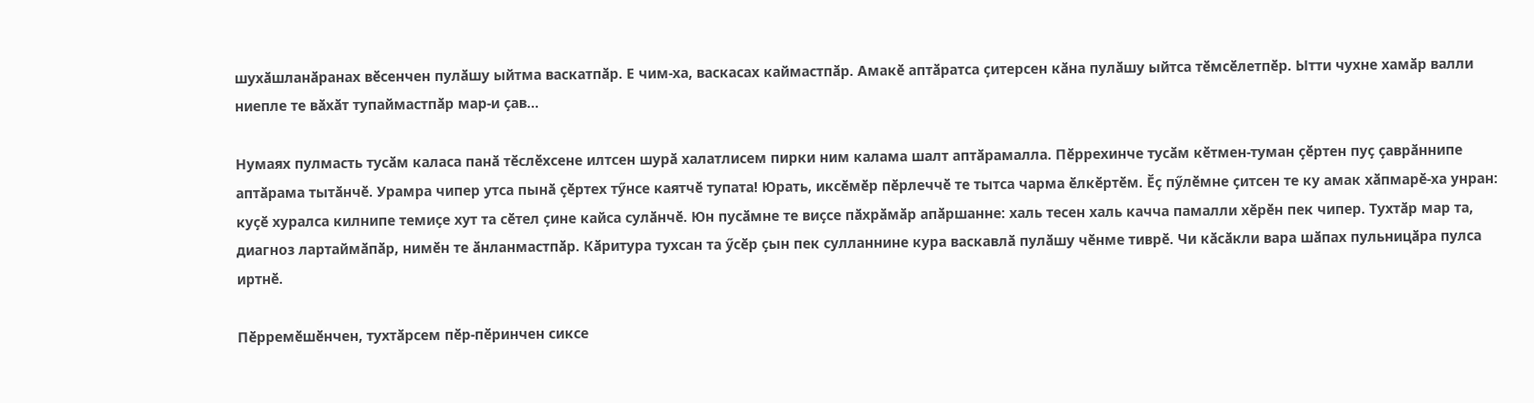шухӑшланӑранах вӗсенчен пулӑшу ыйтма васкатпӑр. Е чим-ха, васкасах каймастпӑр. Амакӗ аптӑратса ҫитерсен кӑна пулӑшу ыйтса тӗмсӗлетпӗр. Ытти чухне хамӑр валли ниепле те вӑхӑт тупаймастпӑр мар-и ҫав...

Нумаях пулмасть тусӑм каласа панӑ тӗслӗхсене илтсен шурӑ халатлисем пирки ним калама шалт аптӑрамалла. Пӗррехинче тусӑм кӗтмен-туман ҫӗртен пуҫ ҫаврӑннипе аптӑрама тытӑнчӗ. Урамра чипер утса пынӑ ҫӗртех тӳнсе каятчӗ тупата! Юрать, иксӗмӗр пӗрлеччӗ те тытса чарма ӗлкӗртӗм. Ӗҫ пӳлӗмне ҫитсен те ку амак хӑпмарӗ-ха унран: куҫӗ хуралса килнипе темиҫе хут та сӗтел ҫине кайса сулӑнчӗ. Юн пусӑмне те виҫсе пӑхрӑмӑр апӑршанне: халь тесен халь качча памалли хӗрӗн пек чипер. Тухтӑр мар та, диагноз лартаймӑпӑр, нимӗн те ӑнланмастпӑр. Кӑритура тухсан та ӳсӗр ҫын пек сулланнине кура васкавлӑ пулӑшу чӗнме тиврӗ. Чи кӑсӑкли вара шӑпах пульницӑра пулса иртнӗ.

Пӗрремӗшӗнчен, тухтӑрсем пӗр-пӗринчен сиксе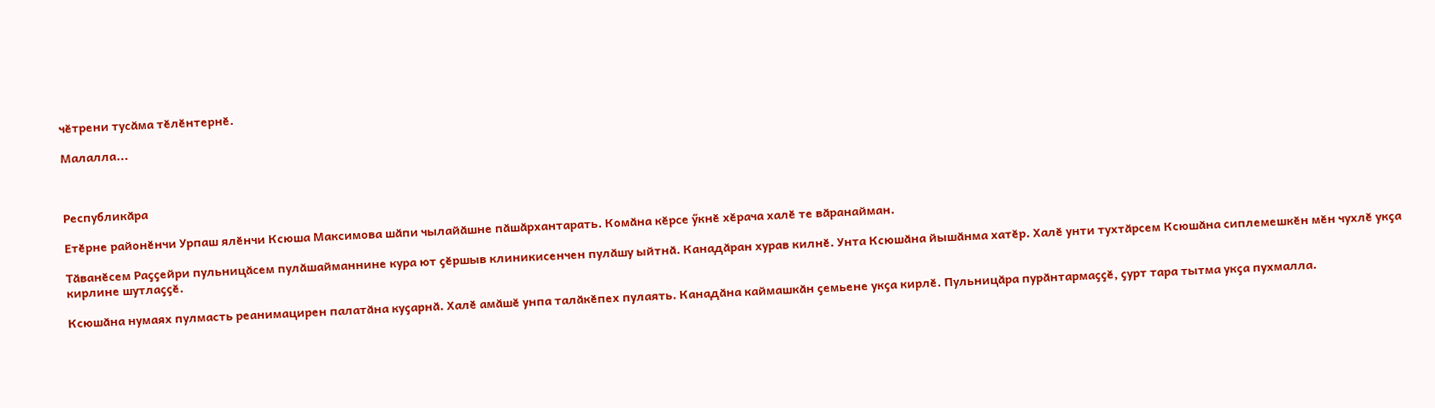чӗтрени тусӑма тӗлӗнтернӗ.

Малалла...



Республикӑра

Етӗрне районӗнчи Урпаш ялӗнчи Ксюша Максимова шӑпи чылайӑшне пӑшӑрхантарать. Комӑна кӗрсе ӳкнӗ хӗрача халӗ те вӑранайман.

Тӑванӗсем Раҫҫейри пульницӑсем пулӑшайманнине кура ют ҫӗршыв клиникисенчен пулӑшу ыйтнӑ. Канадӑран хурав килнӗ. Унта Ксюшӑна йышӑнма хатӗр. Халӗ унти тухтӑрсем Ксюшӑна сиплемешкӗн мӗн чухлӗ укҫа кирлине шутлаҫҫӗ.

Ксюшӑна нумаях пулмасть реанимацирен палатӑна куҫарнӑ. Халӗ амӑшӗ унпа талӑкӗпех пулаять. Канадӑна каймашкӑн ҫемьене укҫа кирлӗ. Пульницӑра пурӑнтармаҫҫӗ, ҫурт тара тытма укҫа пухмалла.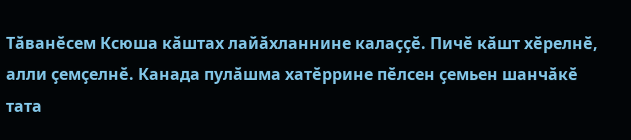Тӑванӗсем Ксюша кӑштах лайӑхланнине калаҫҫӗ. Пичӗ кӑшт хӗрелнӗ, алли ҫемҫелнӗ. Канада пулӑшма хатӗррине пӗлсен ҫемьен шанчӑкӗ тата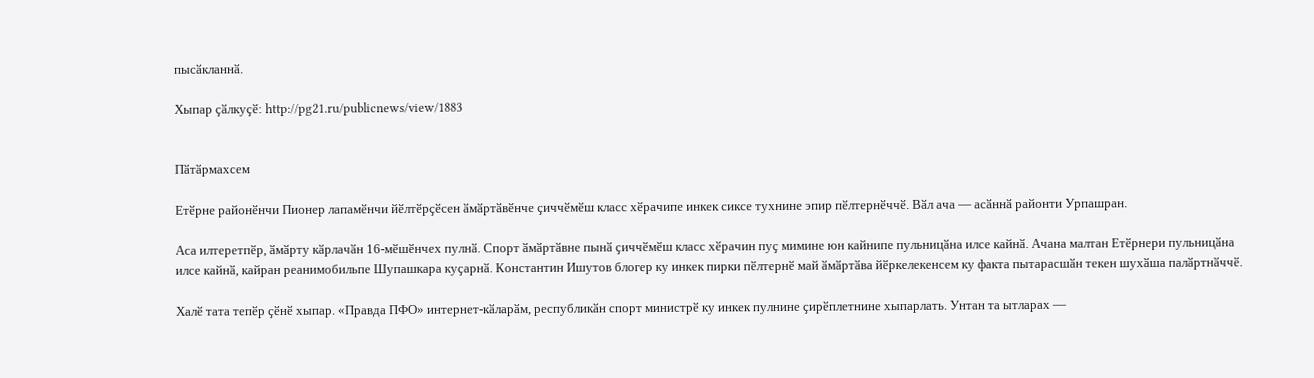пысӑкланнӑ.

Хыпар ҫӑлкуҫӗ: http://pg21.ru/publicnews/view/1883


Пӑтӑрмахсем

Етӗрне районӗнчи Пионер лапамӗнчи йӗлтӗрҫӗсен ӑмӑртӑвӗнче ҫиччӗмӗш класс хӗрачипе инкек сиксе тухнине эпир пӗлтернӗччӗ. Вӑл ача — асӑннӑ районти Урпашран.

Аса илтеретпӗр, ӑмӑрту кӑрлачӑн 16-мӗшӗнчех пулнӑ. Спорт ӑмӑртӑвне пынӑ ҫиччӗмӗш класс хӗрачин пуҫ мимине юн кайнипе пульницӑна илсе кайнӑ. Ачана малтан Етӗрнери пульницӑна илсе кайнӑ, кайран реанимобильпе Шупашкара куҫарнӑ. Константин Ишутов блогер ку инкек пирки пӗлтернӗ май ӑмӑртӑва йӗркелекенсем ку факта пытарасшӑн текен шухӑша палӑртнӑччӗ.

Халӗ тата тепӗр ҫӗнӗ хыпар. «Правда ПФО» интернет-кӑларӑм, республикӑн спорт министрӗ ку инкек пулнине ҫирӗплетнине хыпарлать. Унтан та ытларах —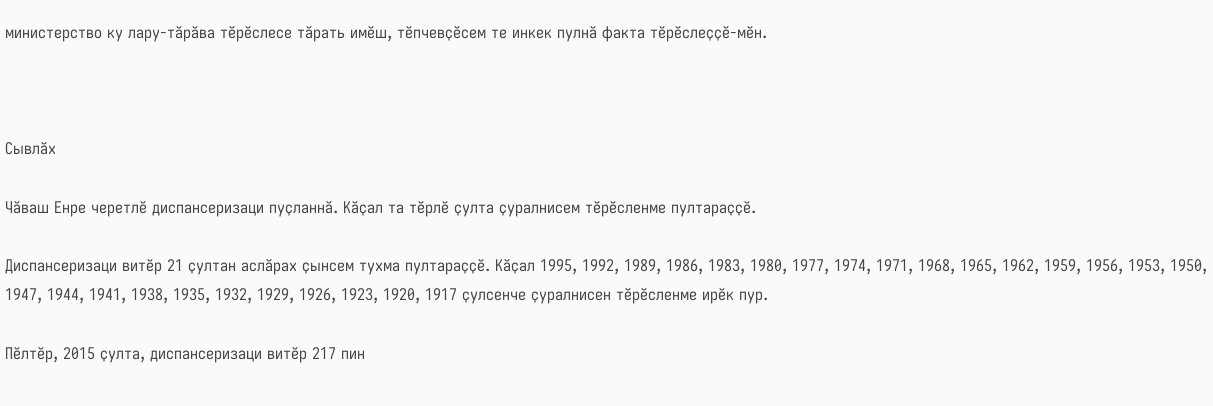министерство ку лару-тӑрӑва тӗрӗслесе тӑрать имӗш, тӗпчевҫӗсем те инкек пулнӑ факта тӗрӗслеҫҫӗ-мӗн.



Сывлӑх

Чӑваш Енре черетлӗ диспансеризаци пуҫланнӑ. Кӑҫал та тӗрлӗ ҫулта ҫуралнисем тӗрӗсленме пултараҫҫӗ.

Диспансеризаци витӗр 21 ҫултан аслӑрах ҫынсем тухма пултараҫҫӗ. Кӑҫал 1995, 1992, 1989, 1986, 1983, 1980, 1977, 1974, 1971, 1968, 1965, 1962, 1959, 1956, 1953, 1950, 1947, 1944, 1941, 1938, 1935, 1932, 1929, 1926, 1923, 1920, 1917 ҫулсенче ҫуралнисен тӗрӗсленме ирӗк пур.

Пӗлтӗр, 2015 ҫулта, диспансеризаци витӗр 217 пин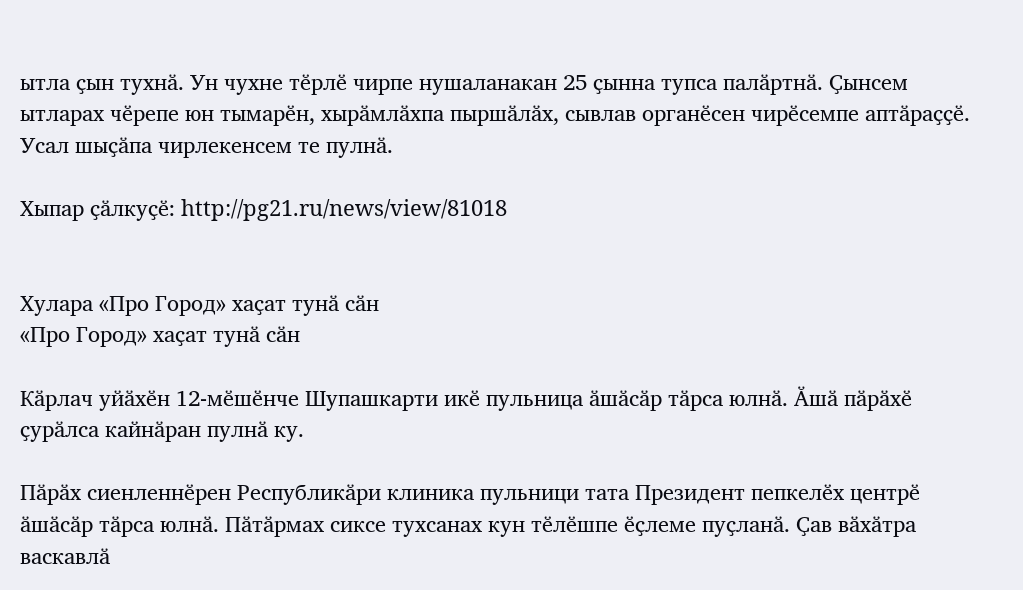ытла ҫын тухнӑ. Ун чухне тӗрлӗ чирпе нушаланакан 25 ҫынна тупса палӑртнӑ. Ҫынсем ытларах чӗрепе юн тымарӗн, хырӑмлӑхпа пыршӑлӑх, сывлав органӗсен чирӗсемпе аптӑраҫҫӗ. Усал шыҫӑпа чирлекенсем те пулнӑ.

Хыпар ҫӑлкуҫӗ: http://pg21.ru/news/view/81018


Хулара «Про Город» хаҫат тунӑ сӑн
«Про Город» хаҫат тунӑ сӑн

Кӑрлач уйӑхӗн 12-мӗшӗнче Шупашкарти икӗ пульница ӑшӑсӑр тӑрса юлнӑ. Ӑшӑ пӑрӑхӗ ҫурӑлса кайнӑран пулнӑ ку.

Пӑрӑх сиенленнӗрен Республикӑри клиника пульници тата Президент пепкелӗх центрӗ ӑшӑсӑр тӑрса юлнӑ. Пӑтӑрмах сиксе тухсанах кун тӗлӗшпе ӗҫлеме пуҫланӑ. Ҫав вӑхӑтра васкавлӑ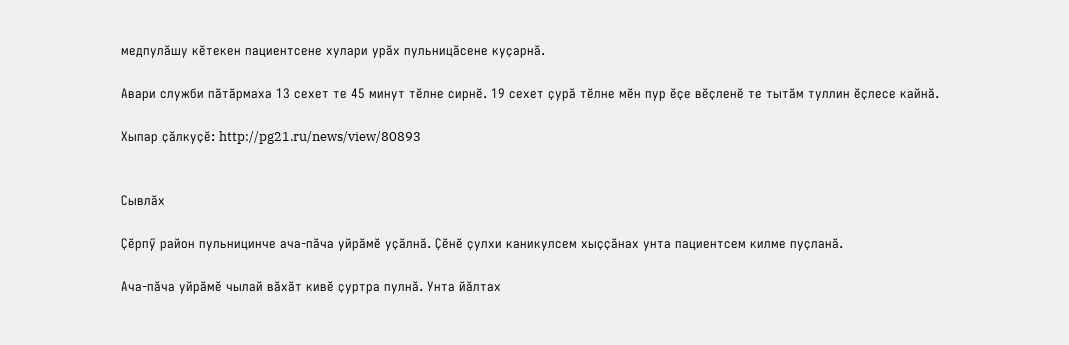медпулӑшу кӗтекен пациентсене хулари урӑх пульницӑсене куҫарнӑ.

Авари служби пӑтӑрмаха 13 сехет те 45 минут тӗлне сирнӗ. 19 сехет ҫурӑ тӗлне мӗн пур ӗҫе вӗҫленӗ те тытӑм туллин ӗҫлесе кайнӑ.

Хыпар ҫӑлкуҫӗ: http://pg21.ru/news/view/80893


Сывлӑх

Ҫӗрпӳ район пульницинче ача-пӑча уйрӑмӗ уҫӑлнӑ. Ҫӗнӗ ҫулхи каникулсем хыҫҫӑнах унта пациентсем килме пуҫланӑ.

Ача-пӑча уйрӑмӗ чылай вӑхӑт кивӗ ҫуртра пулнӑ. Унта йӑлтах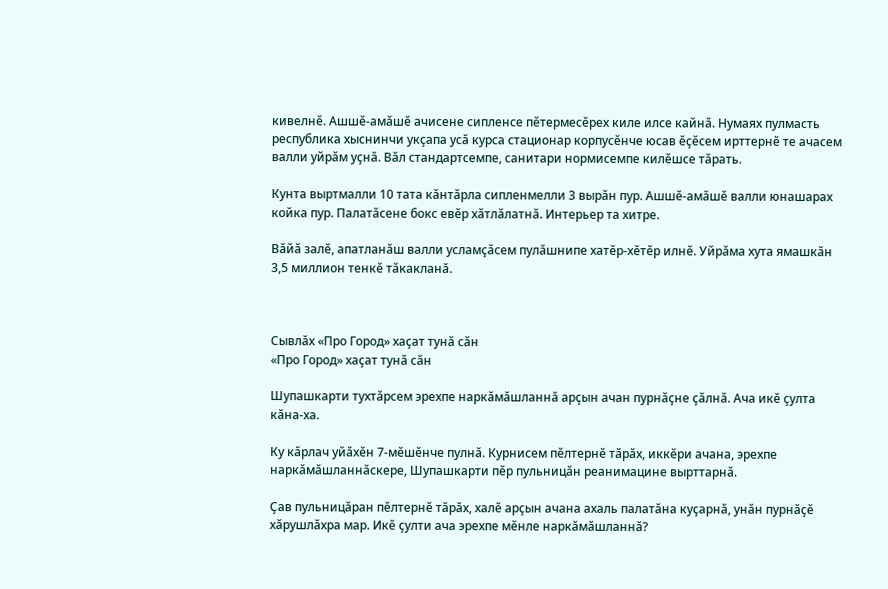кивелнӗ. Ашшӗ-амӑшӗ ачисене сипленсе пӗтермесӗрех киле илсе кайнӑ. Нумаях пулмасть республика хыснинчи укҫапа усӑ курса стационар корпусӗнче юсав ӗҫӗсем ирттернӗ те ачасем валли уйрӑм уҫнӑ. Вӑл стандартсемпе, санитари нормисемпе килӗшсе тӑрать.

Кунта выртмалли 10 тата кӑнтӑрла сипленмелли 3 вырӑн пур. Ашшӗ-амӑшӗ валли юнашарах койка пур. Палатӑсене бокс евӗр хӑтлӑлатнӑ. Интерьер та хитре.

Вӑйӑ залӗ, апатланӑш валли усламҫӑсем пулӑшнипе хатӗр-хӗтӗр илнӗ. Уйрӑма хута ямашкӑн 3,5 миллион тенкӗ тӑкакланӑ.



Сывлӑх «Про Город» хаҫат тунӑ сӑн
«Про Город» хаҫат тунӑ сӑн

Шупашкарти тухтӑрсем эрехпе наркӑмӑшланнӑ арҫын ачан пурнӑҫне ҫӑлнӑ. Ача икӗ ҫулта кӑна-ха.

Ку кӑрлач уйӑхӗн 7-мӗшӗнче пулнӑ. Курнисем пӗлтернӗ тӑрӑх, иккӗри ачана, эрехпе наркӑмӑшланнӑскере, Шупашкарти пӗр пульницӑн реанимацине вырттарнӑ.

Ҫав пульницӑран пӗлтернӗ тӑрӑх, халӗ арҫын ачана ахаль палатӑна куҫарнӑ, унӑн пурнӑҫӗ хӑрушлӑхра мар. Икӗ ҫулти ача эрехпе мӗнле наркӑмӑшланнӑ?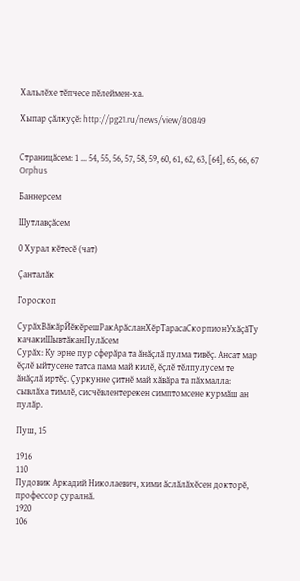Хальлӗхе тӗпчесе пӗлеймен-ха.

Хыпар ҫӑлкуҫӗ: http://pg21.ru/news/view/80849


Страницӑсем: 1 ... 54, 55, 56, 57, 58, 59, 60, 61, 62, 63, [64], 65, 66, 67
Orphus

Баннерсем

Шутлавҫӑсем

0 Хурал кӗтесӗ (чат)

Ҫанталӑк

Гороскоп

СурӑхВӑкӑрЙӗкӗрешРакАрӑсланХӗрТарасаСкорпионУхӑҫӑТу качакиШывтӑканПулӑсем
Сурӑх: Ку эрне пур сферӑра та ӑнӑҫлӑ пулма тивӗҫ. Ансат мар ӗҫлӗ ыйтусене татса пама май килӗ, ӗҫлӗ тӗлпулусем те ӑнӑҫлӑ иртӗҫ. Ҫуркунне ҫитнӗ май хӑвӑра та пӑхмалла: сывлӑха тимлӗ, сисчӗвлентерекен симптомсене курмӑш ан пулӑр.

Пуш, 15

1916
110
Пудовик Аркадий Николаевич, хими ӑслӑлӑхӗсен докторӗ, профессор ҫуралнӑ.
1920
106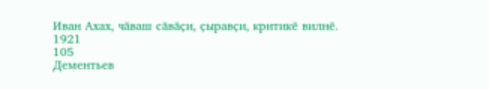Иван Ахах, чӑваш сӑвӑҫи, ҫыравҫи, критикӗ вилнӗ.
1921
105
Дементьев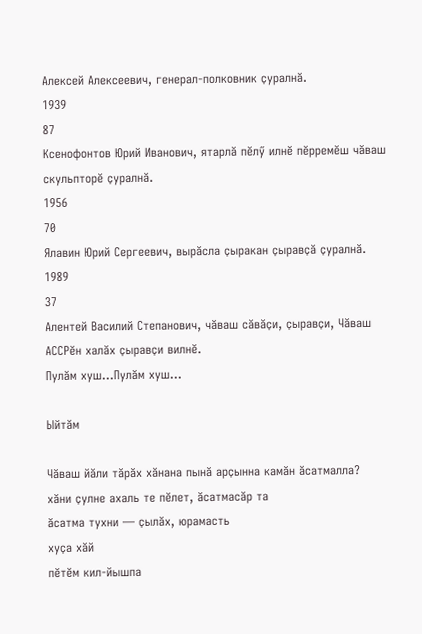Алексей Алексеевич, генерал-полковник ҫуралнӑ.
1939
87
Ксенофонтов Юрий Иванович, ятарлӑ пӗлӳ илнӗ пӗрремӗш чӑваш скульпторӗ ҫуралнӑ.
1956
70
Ялавин Юрий Сергеевич, вырӑсла ҫыракан ҫыравҫӑ ҫуралнӑ.
1989
37
Алентей Василий Степанович, чӑваш сӑвӑҫи, ҫыравҫи, Чӑваш АССРӗн халӑх ҫыравҫи вилнӗ.
Пулӑм хуш...Пулӑм хуш...

Ыйтӑм

Чӑваш йӑли тӑрӑх хӑнана пынӑ арҫынна камӑн ӑсатмалла?
хӑни ҫулне ахаль те пӗлет, ӑсатмасӑр та
ӑсатма тухни — ҫылӑх, юрамасть
хуҫа хӑй
пӗтӗм кил-йышпа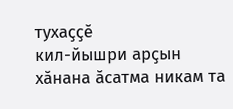тухаҫҫӗ
кил-йышри арҫын
хӑнана ӑсатма никам та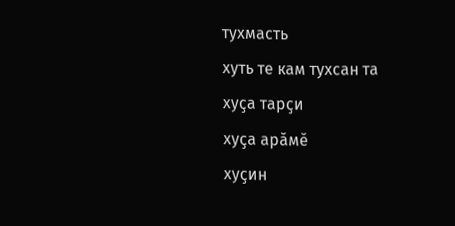тухмасть
хуть те кам тухсан та
хуҫа тарҫи
хуҫа арӑмӗ
хуҫин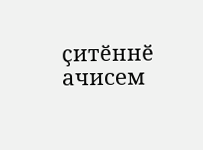ҫитӗннӗ ачисем